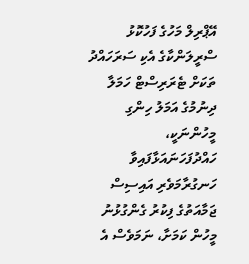އޭޕްރިލް މަހުގެ ފަހުކޮޅު ސްރީލަންކާގެ އެކި ސަރަހައްދު ތަކަށް ޓެރަރިސްޓް ހަމަލާ ދިނުމުގެ އަމަލު ހިންގި މީހުންނަކީ، ހައްދުފަހަނައަޅާފައިވާ ހަނގުރާމަވެރި އައިސިސް ޖަމާއަތުގެ ފިކުރު ގެންގުޅުނު މީހުން ކަމަށާ، ނަމަވެސް އެ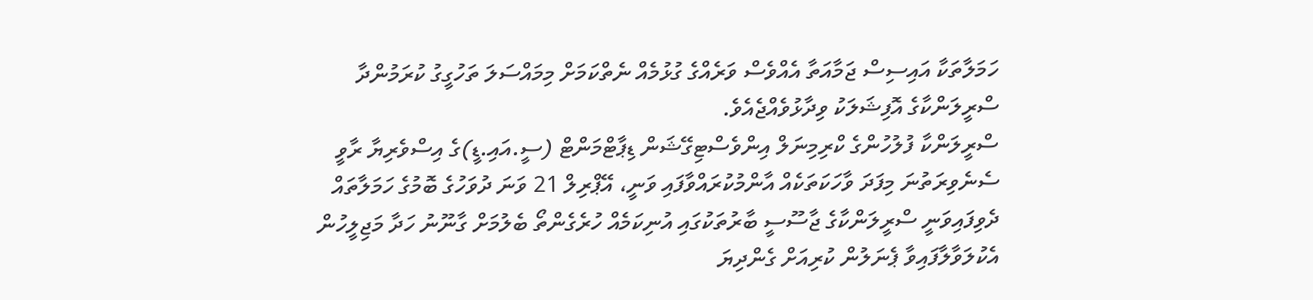ހަމަލާތަކާ އައިސިސް ޖަމާއަތާ އެއްވެސް ވަރެއްގެ ގުޅުމެއް ނެތްކަމަށް މިމައްސަލަ ތަހުގީގު ކުރަމުންދާ ސްރީލަންކާގެ އޮފިޝަލަކު ވިދާޅުވެއްޖެއެވެ.
ސްރީލަންކާ ފުލުހުންގެ ކްރިމިނަލް އިންވެސްޓިގޭޝަން ޑިޕާޓްމަންޓް (ސީ.އައި.ޑީ)ގެ އިސްވެރިޔާ ރާވީ ސެނެވިރަތުނަ މިފަދަ ވާހަކަތަކެއް އާންމުކުރައްވާފައި ވަނީ، އޭޕްރިލް 21 ވަނަ ދުވަހުގެ ބޮމުގެ ހަމަލާތައް ދެވިފައިވަނީ ސްރީލަންކާގެ ޖާސޫސީ ބާރުތަކުގައި އުނިކަމެއް ހުރެގެންތޯ ބެލުމަށް ގާނޫނު ހަދާ މަޖިލީހުން އެކުލަވާލާފައިވާ ޕެނަލުން ކުރިއަށް ގެންދިޔަ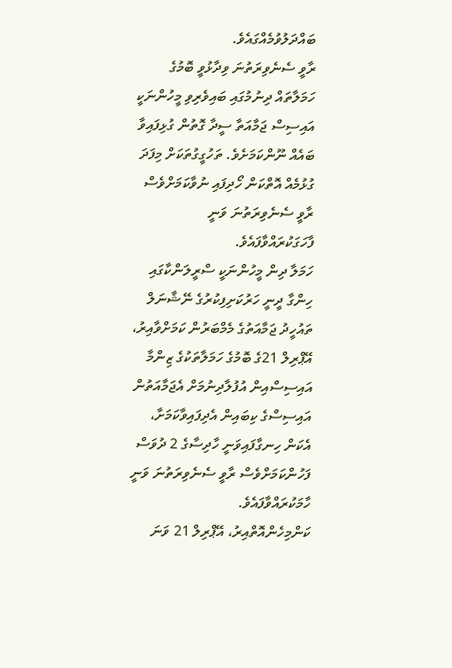ބައްދަލުވުމެއްގައެވެ.
ރާވީ ސެނެވިރަތުނަ ވިދާޅުވީ ބޮމުގެ ހަމަލާތައް ދިނުމުގައި ބައިވެރިވި މީހުންނަކީ އައިސިސް ޖަމާއަތާ ސީދާ ގޮތުން ގުޅިފައިވާ ބައެއް ނޫންކަމަށެވެ. ތަހުގީގުތަކަށް މިފަދަ ގުޅުމެއް އޮތްކަން ހޯދިފައި ނުވާކަމަށްވެސް ރާވީ ސެނެވިރަތުނަ ވަނީ ފާހަގަކުރައްވާފައެވެ.
ހަމަލާ ދިން މީހުންނަކީ ސްރީލަންކާގައި ހިންގާ ދީނީ ހަރުކަށިފިކުރުގެ ނޭޝާނަލް ތައުހީދު ޖަމާއަތުގެ މެމްބަރުން ކަމަށްވާއިރު، އޭޕްރިލް 21ގެ ބޮމުގެ ހަމަލާތަކުގެ ޒިންމާ އައިސިސްއިން އުފުލާދިނުމަށް އެޖަމާއަތުން އައިސިސްގެ ކިބައިން އެދިފައިވާކަމަށާ، އެކަން ހިނގާފައިވަނީ ހާދިސާގެ 2 ދުވަސް ފަހުންކަމަށްވެސް ރާވީ ސެނެވިރަތުނަ ވަނީ ހާމަކުރައްވާފައެވެ.
ކަންމިހެންއޮތްއިރު، އޭޕްރިލް 21 ވަނަ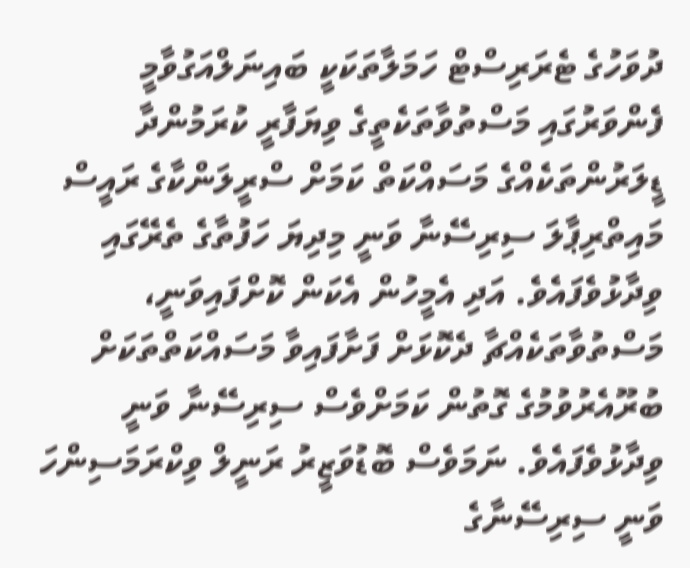ދުވަހުގެ ޓެރަރިސްޓް ހަމަލާތަކަކީ ބައިނަލްއަގުވާމީ ފެންވަރުގައި މަސްތުވާތަކެތީގެ ވިޔަފާރީ ކުރަމުންދާ ޑީލަރުންތަކެއްގެ މަސައްކަތް ކަމަށް ސްރީލަންކާގެ ރައީސް މައިތްރިޕާލަ ސިރިސޭނާ ވަނީ މިދިޔަ ހަފުތާގެ ތެރޭގައި ވިދާޅުވެފައެވެ. އަދި އެމީހުން އެކަން ކޮށްފައިވަނީ، މަސްތުވާތަކެއްޗާ ދެކޮޅަށް ފަށާފައިވާ މަސައްކަތްތަކަށް ބުރޫއެރުވުމުގެ ގޮތުން ކަމަށްވެސް ސިރިސޭނާ ވަނީ ވިދާޅުވެފައެވެ. ނަމަވެސް ބޮޑުވަޒީރު ރަނީލް ވިކްރަމަސިންހަ ވަނީ ސިރިސޭނާގެ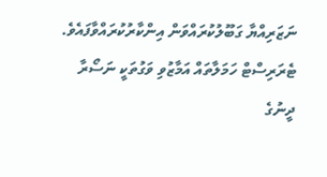ނަޒަރިއްޔާ ގަބޫލުކުރައްވަން އިންކާރުކުރައްވާފައެވެ.
ޓެރަރިސްޓް ހަމަލާތައް އަމާޒުވި ވަގުތަކީ ނަސޯރާ ދީނުގެ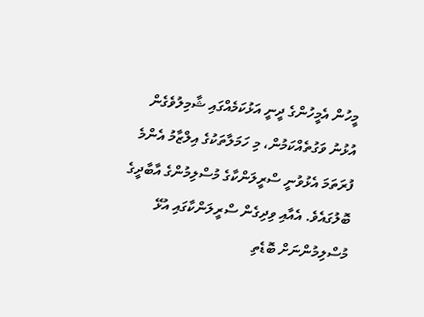މީހުން އެމީހުންގެ ދީނީ އަޅުކަމެއްގައި ޝާމިލުވެގެން އުޅުނު ވަގުތެއްކަމުން، މި ހަމަލާތަކުގެ އިލްޒާމު އެންމެ ފުރަތަމަ އެޅުވުނީ ސްރީލަންކާގެ މުސްލިމުންގެ އާބާދީގެ ބޮލުގައެވެ. އެއާއި ވިދިގެން ސްރީލަންކާގައި އުޅޭ މުސްލިމުންނަށް ބޮޑެތި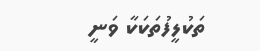ތަކުލީފުތަކަކާ ވަނީ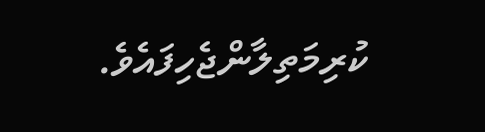ކުރިމަތިލާންޖެހިފައެވެ.